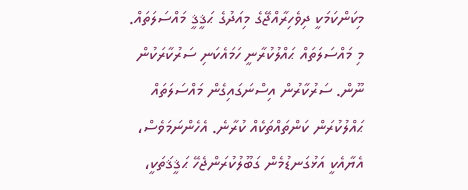މިކަންކަމަކީ ދިވެހިރާއްޖޭގެ މިއަދުގެ ޙަޤީޤީ މައްސަލަތައް. މި މައްސަލަތައް ޙައްލުކުރާނީ ހަމައެކަނި ސަރުކާރަކުން ނޫން. ސަރުކާރުން އިސްނަގައިގެން މައްސަލަތައް ޙައްލުކުރަން ކަންތައްތަކެއް ކުރާނެ. އެހެންނަމަވެސް، އެޔާއެކީ އަޅުގަނޑުމެން ގަބޫލުކުރަންޖެހޭ ޙަޤީޤަތަކީ،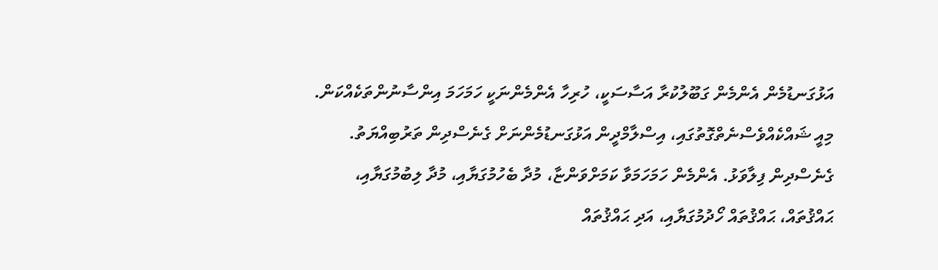އަޅުގަނޑުމެން އެންމެން ގަބޫލުކުރާ އަސާސަކީ، ހުރިހާ އެންމެންނަކީ ހަމަހަމަ އިންސާނުންތަކެއްކަން. މިއީ ޝައްކެއްވެސްނެތްގޮތުގައި، އިސްލާމްދީން އަޅުގަނޑުމެންނަށް ގެނެސްދިން ތަރުބިއްޔަތު. ގެނެސްދިން ފިލާވަޅު. އެންމެން ހަމަހަމަވާ ކަމަށްވަންޏާ، މުދާ ބެހުމުގަޔާއި، މުދާ ލިބުމުގަޔާއި، ޙައްޤުތައް، ޙައްޤުތައް ހޯދުމުގަޔާއި، އަދި ޙައްޤުތައް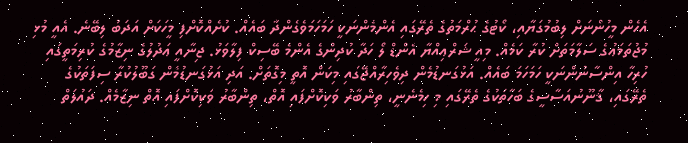އެހެން މީހުންނަށް ލިބުމުގަޔާއި، ކޯޓުގެ ޙުރްމަތުގެ ތެރޭގައި އެންމެންނަކީ ހަމަހަމަވެގެންދާ ބައެއް. ކުށެއްކޮށްފި މީހަކަށް އަދަބު ލިބޭނެ. އެއީ މުޅި މުޖުތަމަޢުގެ ސަލާމަތަށް ކުރާ ކަމެއް. މިއީ ޝަރްޢިއްޔާ އެންޑް ލޯ ހަދާ ކުދިންގެ އެންމެ ބޭސިކް ފިލާވަޅު. ޖިނާއީ ޢަދުލުގެ ނިޒާމުގެ ކުރިމަތީގައި ހުރިހާ އިންސާނުންނަކީ ހަމަހަމަ ބައެއް. އަޅުގަނޑުމެން ދިވެހިރާއްޖޭގައި މިކަން އޮތީ މިގޮތަށް. އަދި އަޅުގަނޑުމެން ގަބޫލުކުރާ ސިފަތަކުގެ ތެރޭގައި، ޤާނޫނުއަސާސީގެ ބަހާތަކުގެ ތެރޭގައި މި ހިމެނެނީ، ތިންބާރު ވަކިކޮށްފައި އޮތް، ތިންބާރު ވަކިކޮށްފައި އޮތް ނިޒާމެއް. ދައުލަތް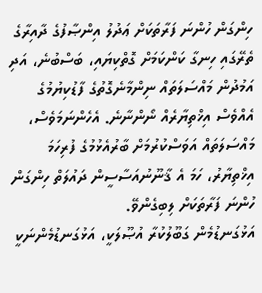ހިންގަން ހުންނަ ފަރާތަކަށް ޢަދުލު އިންޞާފުގެ ދާއިރާގެ ތެރޭގައި ހިނގާ ކަންކަމަށް ގޮތްކިޔައި، ބަސްބުނެ، އަދި އަމުދުން މައްސަލަތައް ނިންމާނެގޮތުގެ ފާޑުކިޔުމުގެ އެއްވެސް އިޚްތިޔާރެއް ނޯންނާނެ. އެހެންނަމަވެސް، މައްސަލަތައް އަވަސްކުރުމަށް ބާރުއެޅުމުގެ ފުރިހަމަ އިޚްތިޔާރު، ހަމަ އެ ޤާނޫނުއަސާސީން ދައުލަތް ހިންގަން ހުންނަ ފަރާތަކަށް ލިބިގެންވޭ.
އަޅުގަނޑުމެން ގަބޫލުކުރާ އުޞޫލަކީ، އަޅުގަނޑުމެންނަކީ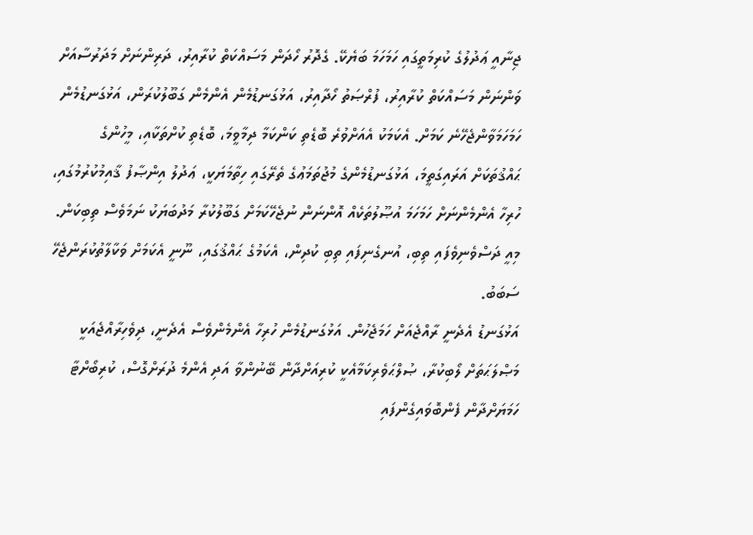ޖިނާއީ ޢަދުލުގެ ކުރިމަތީގައި ހަމަހަމަ ބަޔެކޭ. ގެދޮރު ހޯދަން މަސައްކަތް ކުރާއިރު، ދަރިންނަށް މަދަރުސާއަށް ވަންނަން މަސައްކަތް ކުރާއިރު، ފުރްޞަތު ހޯދާއިރު، އަޅުގަނޑުމެން އެންމެން ގަބޫލުކުރަން، އަޅުގަނޑުމެން ހަމަހަމަވާންޖެހޭނެ ކަމަށް. އެކަމަކު އެއަށްވުރެ ބޮޑެތި ކަންކަމާ ދިމާވީމަ، ބޮޑެތި ކުށްތަކާއި، މީހުންގެ ޙައްޤުތަކަށް އަރައިގަތީމަ، އަޅުގަނޑުމެންގެ މުޖުތަމަޢުގެ ތެރޭގައި ހިތާމަޔަކީ، ޢަދުލު އިންޞާފު ޤާއިމުކުރުމުގައި، ހުރިހާ އެންމެންނަށް ހަމަހަމަ އުޞޫލުތަކެއް އޮންނަން ނުޖެހޭކަމަށް ގަބޫލުކުރާ މަދުބަޔަކު ނަމަވެސް ތިބިކަން. މިއީ ދަސްވެނިވެފައި ތިބި، އުނގެނިފައި ތިބި ކުދިން، އެކަމުގެ ޙައްޤުގައި، ނޫނީ އެކަމަށް ވަކާލާތުކުރަންޖެހޭ ސަބަބު.
އަޅުގަނޑު އެދެނީ ރާއްޖެއަށް ހަމަޖެހުން. އަޅުގަނޑުމެން ހުރިހާ އެންމެންވެސް އެދެނީ، ދިވެހިރާއްޖެއަކީ މަޞްލަޙަތަށް ލޯބިކުރާ، ޞުލްޙަވެރިކަމާއެކީ ކުރިއަށްދާން ބޭނުންވާ އަދި އެންމެ ދުރަށްގޮސް، ކުރިބޯށްޓާ ހަމަޔަށްދާން ފެންބޮވައިގެންފައި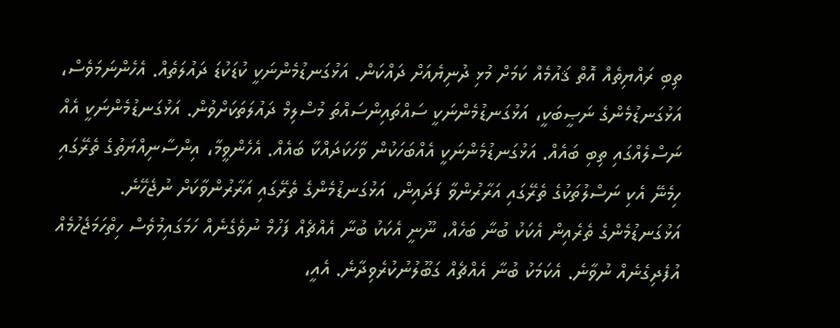ތިބި ރައްޔިތެއް އޮތް ޤައުމެއް ކަމަށް މުޅި ދުނިޔެއަށް ދައްކަން. އަޅުގަނޑުމެންނަކީ ކުޑަކުޑަ ދައުލަތެއް. އެހެންނަމަވެސް، އަޅުގަނޑުމެންގެ ނަޞީބަކީ، އަޅުގަނޑުމެންނަކީ ސައްތައިންސައްތަ މުސްލިމް ދައުލަތަކަށްވުން. އަޅުގަނޑުމެންނަކީ އެއް ނަސްލެއްގައި ތިބި ބައެއް. އަޅުގަނޑުމެންނަކީ އެއްބަހަކުން ވާހަކަދައްކާ ބައެއް. އެހެންވީމާ، އިންސާނިއްޔަތުގެ ތެރޭގައި ހިމެނޭ އެކި ނަސްލުތަކުގެ ތެރޭގައި އަރާރުންވާ ފަދައިން، އަޅުގަނޑުމެންގެ ތެރޭގައި އަރާރުންވާކަށް ނުޖެހޭނެ. އަޅުގަނޑުމެންގެ ތެރެއިން އެކަކު ބުނާ ބަހެއް، ނޫނީ އެކަކު ބުނާ އެއްޗެއް ފަހުމް ނުވެގެނެއް ހަމަގައިމުވެސް ހިތްހަމަޖެހުމެއް އުފެދިގެނެއް ނުވާނެ. އެކަމަކު ބުނާ އެއްޗެއް ގަބޫލުނުކުރެވިދާނެ. އެއީ،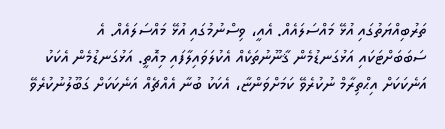ތަރުބިއްޔަތުގައި އުޅޭ މައްސަލައެއް. އެއީ، ވިސްނުމުގައި އުޅޭ މައްސަލައެއް. އެ ސަބަބަށްޓަކައި އަޅުގަނޑުމެން ޤާނޫނުތަކެއް އެކުލަވައިލާފައި މިއޮތީ. އަޅުގަނޑުމެން އެކަކު އަނެކަކަށް އިޙްތިރާމް ނުކުރެވޭ ކަމަށްވަންޏާ، އެކަކު ބުނާ އެއްޗެއް އަނެކަކަށް ގަބޫލުނުކުރެވޭ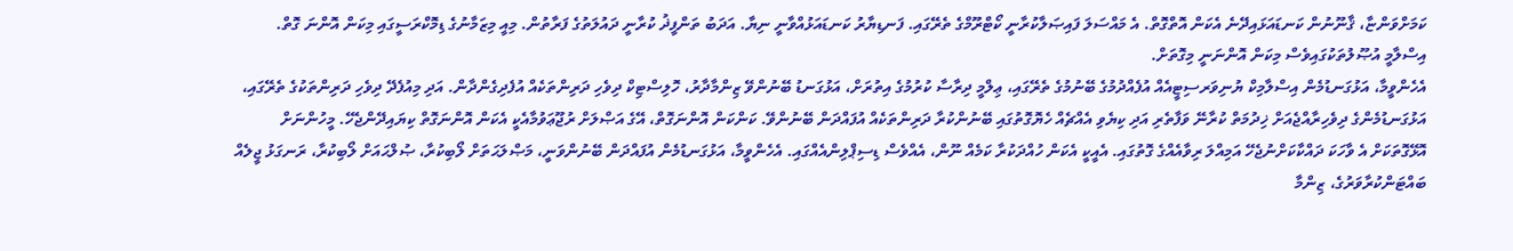ކަމަށްވަންޏާ، ޤާނޫނުން ކަނޑައަޅައިދޭނެ އެކަން އޮތްގޮތް. އެ މައްސަލަ ފައިޞަލާކުރާނީ ކޯޓްރޫމްގެ ތެރޭގައި. ފަނޑިޔާރު ކަނޑައަޅުއްވާނީ ނިޔާ. އަދަބު ތަންފީޛު ކުރާނީ ދައުލަތުގެ ފަރާތުން. މިއީ މިޒަމާނުގެ ޑިމޮކްރަސީގައި މިކަން އޮންނަ ގޮތް. އިސްލާމީ އުޞޫލުތަކުގައިވެސް މިކަން އޮންނަނީ މިގޮތަށް.
އެހެންވީމާ، އަޅުގަނޑުމެން އިސްލާމިކް ޔުނިވަރސިޓީއެއް އުފެއްދުމުގެ ބޭނުމުގެ ތެރޭގައި، ޢިލްމީ ދިރާސާ ކުރުމުގެ އިތުރަށް، އަޅުގަނޑު ބޭނުންވޭ ޒިންމާދާރު، ހޮލިސްޓިކް ދިވެހި ދަރިންތަކެއް އުފެދިގެންދާން. އަދި މިއުފެދޭ ދިވެހި ދަރިންތަކުގެ ތެރޭގައި، އަޅުގަނޑުމެންގެ ދިވެހިރާއްޖެއަށް ޚިދުމަތް ކުރާނޭ ވަފާތެރި އަދި ކިޔެވި އެއްޗެއް ހެޔޮގޮތުގައި ބޭނުންކުރާ ދަރިންތަކެއް އުފައްދަން ބޭނުންވޭ. ކަންކަން އޮންނަގޮތް، އޭގެ އަޞްލަށް ރުޖޫޢަވުމާއެކީ އެކަން އޮންނަގޮތް ކިޔައިދޭންޖެހޭ. މީހުންނަށް އޮޅޭގޮތަކަށް އެ ވާހަކަ ދައްކާކަށްނުޖެހޭ އަމިއްލަ ރިވާއެއްގެ ގޮތުގައި. އެއީކީ އެކަން ހުއްދަކުރާ ކަމެއް ނޫން، އެއްވެސް ޑިސިޕްލިންއެއްގައި. އެހެންވީމާ، އަޅުގަނޑުމެން އުފައްދަން ބޭނުންވަނީ، މަޞްލަޙަތަށް ލޯބިކުރާ، ޞުލްޙައަށް ލޯބިކުރާ، ރަނގަޅު ޖީލެއް ބައްޓަންކުރާވަރުގެ، ޒިންމާ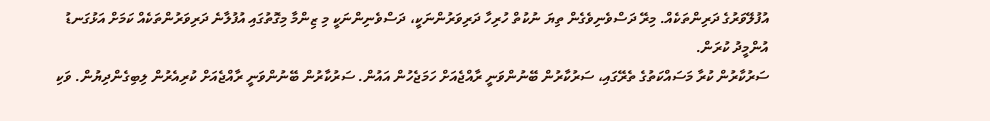އުފުލޭވަރުގެ ދަރިންތަކެއް. މިރޭ ދަސްވެނިވެގެން ތިޔަ ނުކުތް ހުރިހާ ދަރިވަރުންނަކީ، ދަސްވެނިންނަކީ މި ޒިންމާ މިގޮތުގައި އުފުލާނެ ދަރިވަރުންތަކެއް ކަމަށް އަޅުގަނޑު އުންމީދު ކުރަން.
ސަރުކާރުން ކުރާ މަސައްކަތުގެ ތެރޭގައި، ސަރުކާރުން ބޭނުންވަނީ ރާއްޖެއަށް ހަމަޖެހުން އައުން. ސަރުކާރުން ބޭނުންވަނީ ރާއްޖެއަށް ކުރިއެރުން ލިބިގެންދިޔުން. ވަކި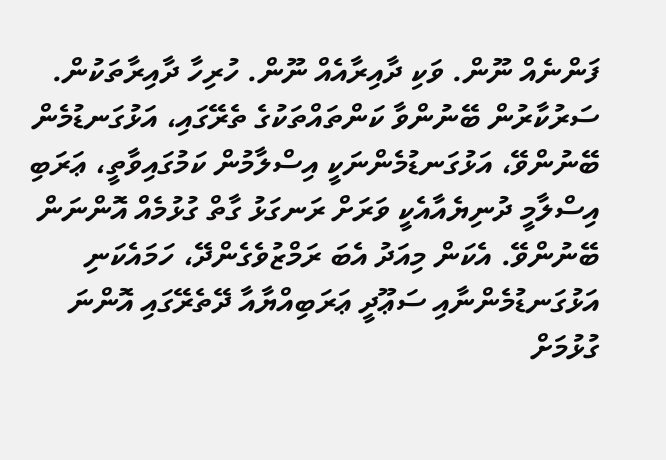ފަންނެއް ނޫން. ވަކި ދާއިރާއެއް ނޫން. ހުރިހާ ދާއިރާތަކުން. ސަރުކާރުން ބޭނުންވާ ކަންތައްތަކުގެ ތެރޭގައި، އަޅުގަނޑުމެން ބޭނުންވޭ، އަޅުގަނޑުމެންނަކީ އިސްލާމުން ކަމުގައިވާތީ، ޢަރަބި އިސްލާމީ ދުނިޔެއާއެކީ ވަރަށް ރަނގަޅު ގާތް ގުޅުމެއް އޮންނަން ބޭނުންވޭ. އެކަން މިއަދު އެބަ ރަމްޒުވެގެންދޭ، ހަމައެކަނި އަޅުގަނޑުމެންނާއި ސަޢޫދީ ޢަރަބިއްޔާއާ ދޭތެރޭގައި އޮންނަ ގުޅުމަށް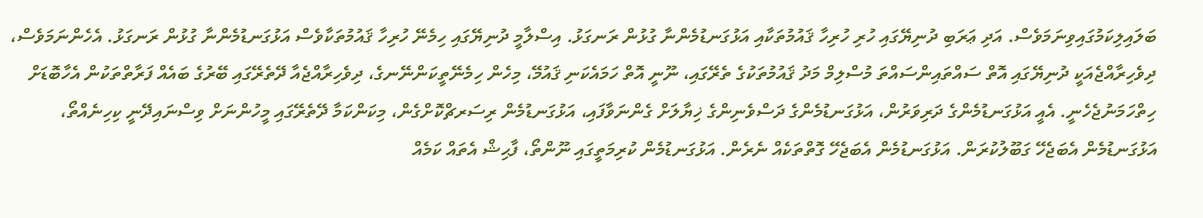ބަލައިލިކަމުގައިވިނަމަވެސް. އަދި ޢަރަބި ދުނިޔޭގައި ހުރި ހުރިހާ ޤައުމުތަކާއި އަޅުގަނޑުމެންނާ ގުޅުން ރަނގަޅު. އިސްލާމީ ދުނިޔޭގައި ހިމެނޭ ހުރިހާ ޤައުމުތަކާވެސް އަޅުގަނޑުމެންނާ ގުޅުން ރަނގަޅު. އެހެންނަމަވެސް، ދިވެހިރާއްޖެއަކީ ދުނިޔޭގައި އޮތް ސައްތައިންސައްތަ މުސްލިމް މަދު ޤައުމުތަކުގެ ތެރޭގައި، ނޫނީ އޮތް ހަމައެކަނި ޤައުމޭ، މިހެން ހިމެނޭތީކަންނޭނގެ، ދިވެހިރާއްޖެއާ ދޭތެރޭގައި ބޭރުގެ ބައެއް ފަރާތްތަކުން އެހާބޮޑަށް ހިތްހަމަނުޖެހެނީ. އެއީ އަޅުގަނޑުމެންގެ ދަރިވަރުން، އަޅުގަނޑުމެންގެ ދަސްވެނިންގެ ޚިޔާލަށް ގެންނަވާފައި، އަޅުގަނޑުމެން ރިސަރޗްކޮށްގެން، މިކަންކަމާ ދޭތެރޭގައި މީހުންނަށް ވިސްނައިދޭނީ ކިހިނެއްތޯ، އަޅުގަނޑުމެން އެބަޖެހޭ ގަބޫލުކުރަން. އަޅުގަނޑުމެން އެބަޖެހޭ ގޮތްތަކެއް ނެރެން. އަޅުގަނޑުމެން ކުރިމަތީގައި ނޫންތޯ، ފާޙިޝް އެތައް ކަމެއް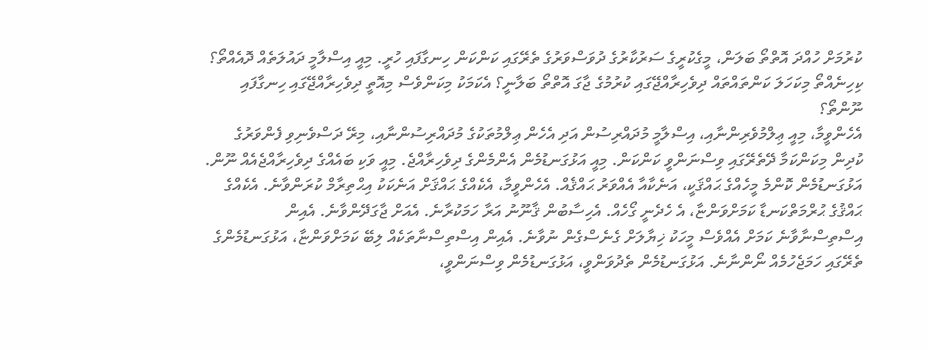ކުރުމަށް ހުއްދަ އޮތްތޯ ބަލަން، މީގެކުރީގެ ސަރުކާރުގެ ދުވަސްވަރުގެ ތެރޭގައި ކަންކަން ހިނގާފައި ހުރީ. މިއީ އިސްލާމީ ދައުލަތެއް ދޮއެއްތޯ؟ ކިހިނެއްތޯ މިކަހަލަ ކަންތައްތައް ދިވެހިރާއްޖޭގައި ކުރުމުގެ ޖާގަ އޮތްތޯ ބަލާނީ؟ އެކަމަކު މިކަންވެސް މިއޮތީ ދިވެހިރާއްޖޭގައި ހިނގާފައި ނޫންތޯ؟
އެހެންވީމާ، މިއީ ޢިލްމުވެރިންނާއި، އިސްލާމީ މުދައްރިސުން އަދި އެހެން ޢިލްމުތަކުގެ މުދައްރިސުންނާއި، މިރޭ ދަސްވެނިވި ފެންވަރުގެ ކުދިން މިކަންކަމާ ދޭތެރޭގައި ވިސްނަންވީ ކަންކަން. މިއީ އަޅުގަނޑުމެން އެންމެންގެ ދިވެހިރާއްޖެ. މިއީ ވަކި ބައެއްގެ ދިވެހިރާއްޖެއެއް ނޫން. އަޅުގަނޑުމެން ކޮންމެ މީހެއްގެ ޙައްޤަކީ، އަނެކާއާ އެއްވަރު ޙައްޤެއް. އެހެންވީމާ، އެކެއްގެ ޙައްޤަށް އަނެކަކު އިޙްތިރާމް ކުރަންވާނެ. އެކެއްގެ ޙައްޤުގެ ޙުރްމަތްކަނޑާ ކަމަށްވަންޏާ، އެ ހެދެނީ ގޯހެއް. އެހިސާބުން ޤާނޫނު އަރާ ހަމަކުރާނެ. އެއަށް ޖާގަދޭންވާނެ. އެއިން އިސްތިސްނާވާނެ ކަމަށް އެއްވެސް މީހަކު ޚިޔާލަށް ގެނެސްގެން ނުވާނެ. އެއިން އިސްތިސްނާތަކެއް ލިބޭ ކަމަށްވަންޏާ، އަޅުގަނޑުމެންގެ ތެރޭގައި ހަމަޖެހުމެއް ނޯންނާނެ. އަޅުގަނޑުމެން ތެދުވަންވީ، އަޅުގަނޑުމެން ވިސްނަންވީ،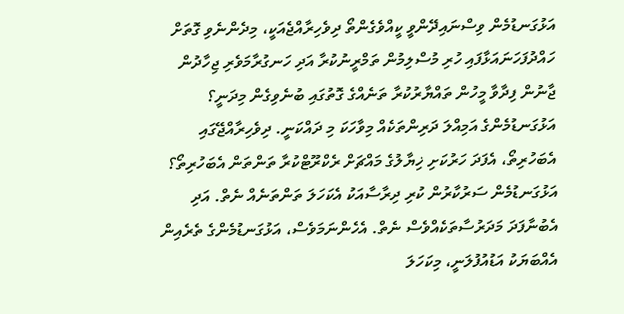އަޅުގަނޑުމެން ވިސްނައިދޭންވީ ކީއްވެގެންތޯ ދިވެހިރާއްޖެއަކީ، މިދެންނެވި ގޮތަށް ހައްދުފަހަނައަޅާފައި ހުރި މުސްލިމުން ތަމްރީނުކުރާ އަދި ހަނގުރާމަވެރި ޖިހާދުން ޖާނުން ފިދާވާ މީހުން ތައްޔާރުކުރާ ތަނެއްގެ ގޮތުގައި ބުނެވިގެން މިދަނީ؟ އަޅުގަނޑުމެންގެ އަމިއްލަ ދަރިންތަކެއް މިވާހަކަ މި ދައްކަނީ. ދިވެހިރާއްޖޭގައި އެބަހުރިތޯ، އެފަދަ ހަރުކަށި ޚިޔާލުގެ މައްޗަށް ރެކްރޫޓްކުރާ ތަންތަން އެބަހުރިތޯ؟ އަޅުގަނޑުމެން ސަރުކާރުން ކުރި ދިރާސާއަކު އެކަހަލަ ތަންތަނެއް ނެތް. އަދި އެބުނާފަދަ މަދަރުސާތަކެއްވެސް ނެތް. އެހެންނަމަވެސް، އަޅުގަނޑުމެންގެ ތެރެއިން އެއްބަޔަކު އަޑުއުފުލަނީ، މިކަހަލަ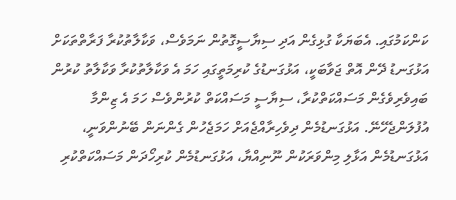ކަންކަމުގައި. އެބަޔަކާ ގުޅިގެން އަދި ސިޔާސީގޮތުން ނަމަވެސް، ވަކާލާތުކުރާ ފަރާތްތަކަށް އަޅުގަނޑު ދޭން އޮތް ޖަވާބަކީ، އަޅުގަނޑުގެ ކުރިމަތީގައި ހަމަ އެ ވަކާލާތުކުރާ ވަކާލާތު ކުރުން ބައިވެރިވެގެން މަސައްކަތްކުރާ، ސިޔާސީ މަސައްކަތް ކުރުންވެސް ހަމަ އެ ޒިންމާ އުފުލަންޖެހޭނޭ. އަޅުގަނޑުމެން ދިވެހިރާއްޖެއަށް ހަމަޖެހުން ގެންނަން ބޭނުންވަނީ، އަޅުގަނޑުމެން އަޅާލި މިންވަރަކުން ނޫނިއްޔާ، އަޅުގަނޑުމެން ކުރިހޯދަން މަސައްކަތްކުރި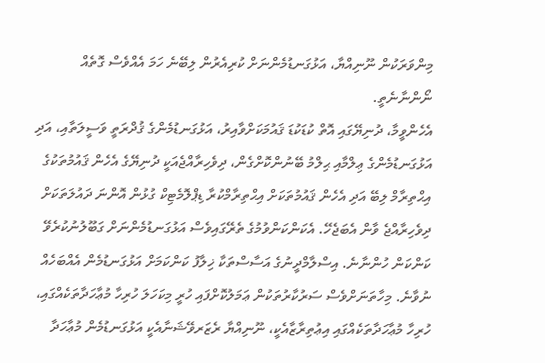މިންވަރަކުން ނޫނިއްޔާ، އަޅުގަނޑުމެންނަށް ކުރިއެރުން ލިބޭނެ ހަމަ އެއްވެސް ގޮތެއް ނޯންނާނެތީ.
އެހެންވީމާ، ދުނިޔޭގައި އޮތް ކުޑަކުޑަ ޤައުމަކަށްވާއިރު، އަޅުގަނޑުމެންގެ ޤުދްރަތީ ވަސީލަތާއި، އަދި އަޅުގަނޑުމެންގެ ޢިލްމާއި ޙިލްމު ބޭނުންކޮށްގެން، ދިވެހިރާއްޖެއަކީ ދުނިޔޭގެ އެހެން ޤައުމުތަކުގެ އިޙްތިރާމް ލިބޭ އަދި އެހެން ޤައުމުތަކަށް އިޙްތިރާމްކުރާ ޑިޕްލޮމެޓިކް ގުޅުން އޮންނަ ދައުލަތަކަށް ދިވެހިރާއްޖެ ވާން އެބަޖެހޭ. އެކަންކަންވުމުގެ ތެރޭގައިވެސް އަޅުގަނޑުމެންނަށް ގަބޫލުނުކުރެވޭ ކަންކަން ހުންނާނެ. އިސްލާމްދީނުގެ އަސާސްތަކާ ޚިލާފު ކަންކަމަށް އަޅުގަނޑުމެން އެއްބަހެއް ނުވާނެ. މިހާތަނަށްވެސް ސަރުކާރުތަކުން ޢަމަލުކޮށްފައި ހުރީ މިކަހަލަ ހުރިހާ މުޢާހަދާތަކެއްގައި، ހުރިހާ މުޢާހަދާތަކެއްގައި އިޢުތިރާޒާއެކީ، ނޫނިއްޔާ ރެޒަރވޭޝަނާއެކީ އަޅުގަނޑުމެން މުޢާހަދާ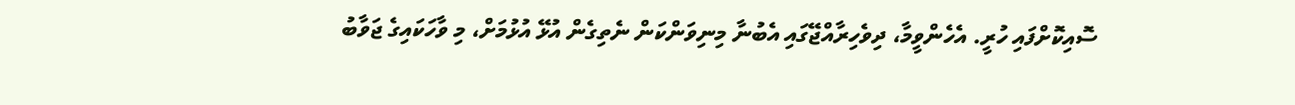ސޮއިކޮށްފައި ހުރީ. އެހެންވީމާ، ދިވެހިރާއްޖޭގައި އެބުނާ މިނިވަންކަން ނެތިގެން އުޅޭ އުޅުމަށް، މި ވާހަކައިގެ ޖަވާބު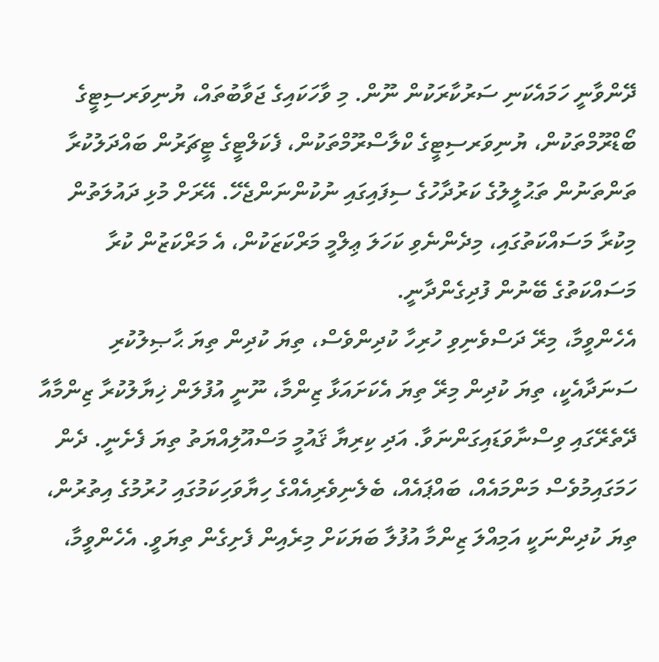ދޭންވާނީ ހަމައެކަނި ސަރުކާރަކުން ނޫން. މި ވާހަކައިގެ ޖަވާބުތައް، ޔުނިވަރސިޓީގެ ބޯޑްރޫމްތަކުން، ޔުނިވަރސިޓީގެ ކްލާސްރޫމްތަކުން، ފެކަލްޓީގެ ޓީޗަރުން ބައްދަލުކުރާ ތަންތަނުން ތަޙުލީލުގެ ކަރުދާހުގެ ސިފައިގައި ނުކުންނަންޖެހޭ. އޭރަށް މުޅި ދައުލަތުން މިކުރާ މަސައްކަތުގައި، މިދެންނެވި ކަހަލަ ޢިލްމީ މަރްކަޒަކުން، އެ މަރްކަޒުން ކުރާ މަސައްކަތުގެ ބޭނުން ފުދިގެންދާނީ.
އެހެންވީމާ، މިރޭ ދަސްވެނިވި ހުރިހާ ކުދިންވެސް، ތިޔަ ކުދިން ތިޔަ ޙާޞިލުކުރި ސަނަދާއެކީ، ތިޔަ ކުދިން މިރޭ ތިޔަ އެކަށައަޅާ ޒިންމާ، ނޫނީ އުފުލަން ޚިޔާލުކުރާ ޒިންމާއާ ދޭތެރޭގައި ވިސްނާވަޑައިގަންނަވާ. އަދި ކިރިޔާ ޤައުމީ މަސްއޫލިއްޔަތު ތިޔަ ފެށެނީ. ދެން ހަމަގައިމުވެސް މަންމައެއް، ބައްޕައެއް، ބެލެނިވެރިއެއްގެ ހިޔާވަހިކަމުގައި ހުރުމުގެ އިތުރުން، ތިޔަ ކުދިންނަކީ އަމިއްލަ ޒިންމާ އުފުލާ ބަޔަކަށް މިރެއިން ފެށިގެން ތިޔަވީ. އެހެންވީމާ،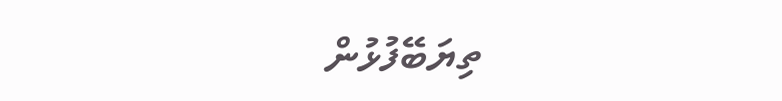ތިޔަބޭފުޅުން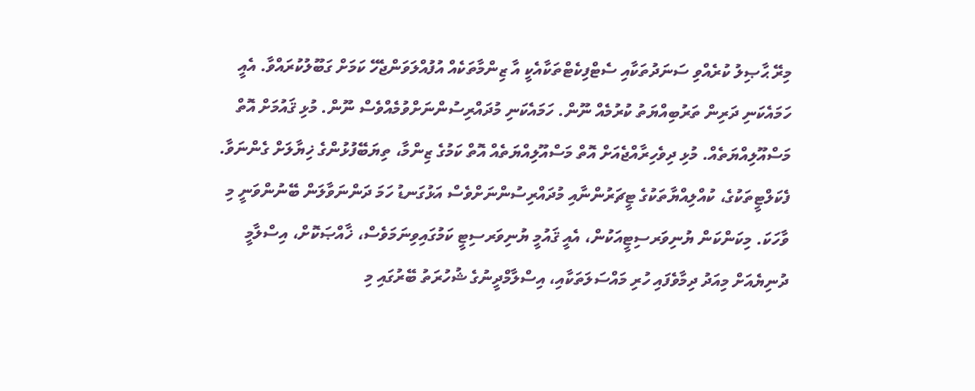މިރޭ ޙާޞިލު ކުރެއްވި ސަނަދުތަކާއި ސެޓްފިކެޓްތަކާއެކީ އާ ޒިންމާތަކެއް އުފުއްލަވަންޖެހޭ ކަމަށް ގަބޫލުކުރައްވާ. އެއީ ހަމައެކަނި ދަރިން ތަރުބިއްޔަތު ކުރުމެއް ނޫން. ހަމައެކަނި މުދައްރިސުންނަށްވުމެއްވެސް ނޫން. މުޅި ޤައުމަށް އޮތް މަސްއޫލިއްޔަތެއް. މުޅި ދިވެހިރާއްޖެއަށް އޮތް މަސްއޫލިއްޔަތެއް އޮތް ކަމުގެ ޒިންމާ، ތިޔަބޭފުޅުންގެ ޚިޔާލަށް ގެންނަވާ. ފެކަލްޓީތަކުގެ، ކުއްލިއްޔާތަކުގެ ޓީޗަރުންނާއި މުދައްރިސުންނަށްވެސް އަޅުގަނޑު ހަމަ ދަންނަވާލަން ބޭނުންވަނީ މި ވާހަކަ. މިކަންކަން ޔުނިވަރސިޓީއަކުން، އެއީ ޤައުމީ ޔުނިވަރސިޓީ ކަމުގައިވިނަމަވެސް، ޚާއްޞަކޮށް، އިސްލާމީ ދުނިޔެއަށް މިއަދު ދިމާވެފައި ހުރި މައްސަލަތަކާއި، އިސްލާމްދީނުގެ ޝުހުރަތު ބޭރުގައި މި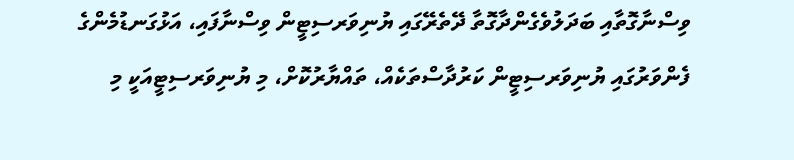ވިސްނާގޮތާއި ބަދަލުވެގެންދާގޮތާ ދޭތެރޭގައި ޔުނިވަރސިޓީން ވިސްނާފައި، އަޅުގަނޑުމެންގެ ފެންވަރުގައި ޔުނިވަރސިޓީން ކަރުދާސްތަކެއް، ތައްޔާރުކޮށް، މި ޔުނިވަރސިޓީއަކީ މި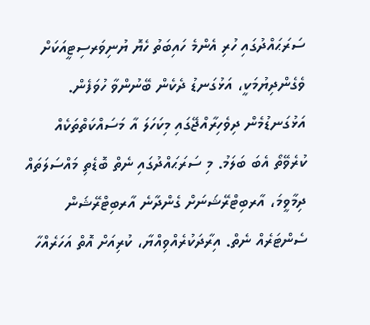ސަރަޙައްދުގައި ހުރި އެންމެ ހައިބަތު ހެޔޮ ޔުނިވަރސިޓީއަކަށް ވެގެންދިޔުމަކީ، އަޅުގަނޑު ދެކެން ބޭނުންވާ ހުވަފެން. އަޅުގަނޑުމެން ދިވެހިރާއްޖޭގައި މިކަހަލަ އާ މަސައްކަތްތަކެއް ކުރެވޭތޯ އެބަ ބަލަމު. މި ސަރަޙައްދުގައި ނެތް ބޮޑެތި މައްސަލަތައް ދިމާވީމަ، އާރބިޓްރޭޝަނަށް ގެންދާނެ އާރބިޓްރޭޝަން ސެންޓަރެއް ނެތް. އިރާދަކުރެއްވިއްޔާ، ކުރިއަށް އޮތް އަހަރެއްހާ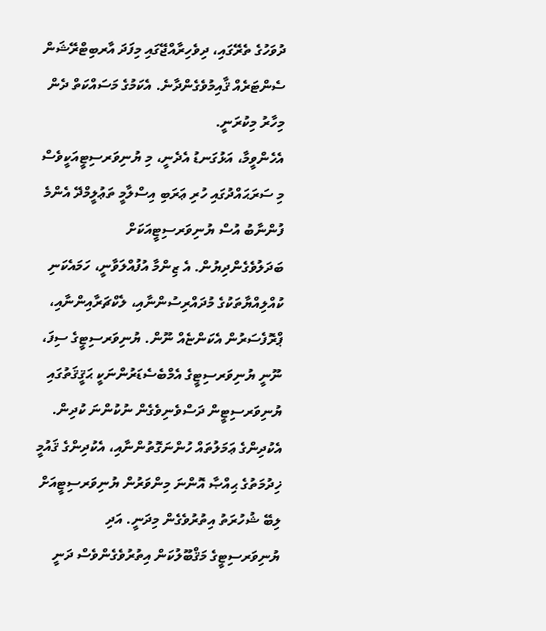ދުވަހުގެ ތެރޭގައި، ދިވެހިރާއްޖޭގައި މިފަދަ އާރބިޓްރޭޝަން ސެންޓަރެއް ޤާއިމުވެގެންދާނެ. އެކަމުގެ މަސައްކަތް ދެން މިހާރު މިކުރަނީ.
އެހެންވީމާ، އަޅުގަނޑު އެދެނީ، މި ޔުނިވަރސިޓީއަކީވެސް މި ސަރަޙައްދުގައި ހުރި ޢަރަބި އިސްލާމީ ތަޢުލީމްދޭ އެންމެ ފުންނާބު އުސް ޔުނިވަރސިޓީއަކަށް ބަދަލުވެގެންދިޔުން. އެ ޒިންމާ އުފުއްލަވާނީ، ހަމައެކަނި ކުއްލިއްޔާތަކުގެ މުދައްރިސުންނާއި، ލެކްޗަރާއިންނާއި، ޕްރޮފެސަރުން އެކަންޏެއް ނޫން. ޔުނިވަރސިޓީގެ ސިފަ، ނޫނީ ޔުނިވަރސިޓީގެ އެމްބެސެޑަރުންނަކީ ޙަޤީޤަތުގައި ޔުނިވަރސިޓީން ދަސްވެނިވެގެން ނުކުންނަ ކުދިން. އެކުދިންގެ ޢަމަލުތައް ހުންނަގޮތުންނާއި، އެކުދިންގެ ޤައުމީ ޚިދުމަތުގެ ޙިއްޞާ އޮންނަ މިންވަރުން ޔުނިވަރސިޓީއަށް ލިބޭ ޝުހުރަތު އިތުރުވެގެން މިދަނީ. އަދި ޔުނިވަރސިޓީގެ މަޤްބޫލުކަން އިތުރުވެގެންވެސް ދަނީ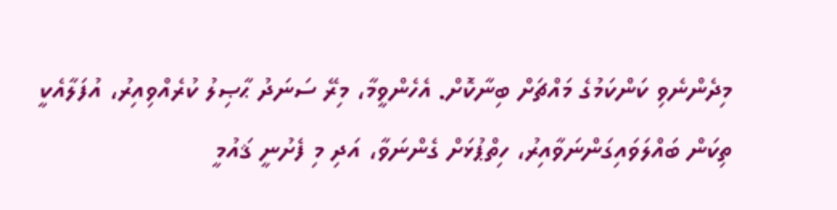މިދެންނެވި ކަންކަމުގެ މައްޗަށް ބިނާކޮށް. އެހެންވީމާ، މިރޭ ސަނަދު ޙާޞިލު ކުރެއްވިއިރު، އުފަލާއެކީ ތިކަން ބައްލަވައިގަންނަވާއިރު، ހިތްޕުޅަށް ގެންނަވާ، އަދި މި ފެށުނީ ޤައުމީ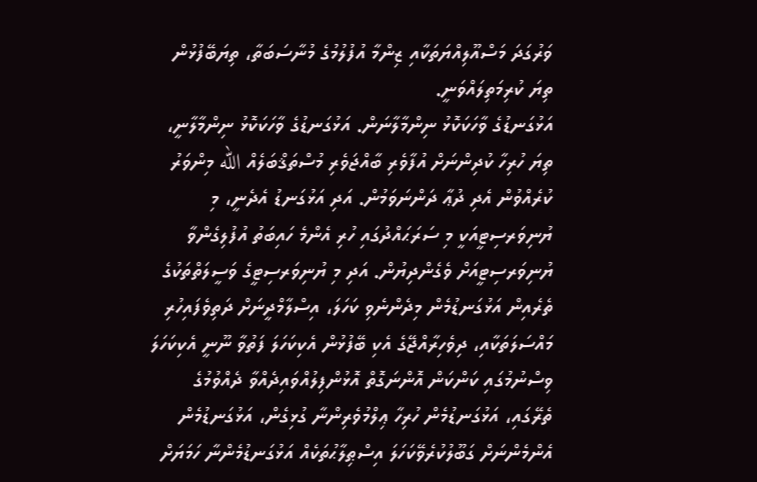ވަރުގަދަ މަސްއޫލިއްޔަތަކާއި ޒިންމާ އުފުލުމުގެ މުނާސަބަތާ، ތިޔަބޭފުޅުން ތިޔަ ކުރިމަތިލައްވަނީ.
އަޅުގަނޑުގެ ވާހަކަކޮޅު ނިންމާލާނަން. އަޅުގަނޑުގެ ވާހަކަކޮޅު ނިންމާލާނީ، ތިޔަ ހުރިހާ ކުދިންނަށް އުފާވެރި ބާއްޖަވެރި މުސްތަޤްބަލެއް الله މިންވަރު ކުރެއްވުން އެދި ދުޢާ ދަންނަވަމުން. އަދި އަޅުގަނޑު އެދެނީ، މި ޔުނިވަރސިޓީއަކީ މި ސަރަޙައްދުގައި ހުރި އެންމެ ހައިބަތު އުފުލިގެންވާ ޔުނިވަރސިޓީއަށް ވެގެންދިޔުން. އަދި މި ޔުނިވަރސިޓީގެ ވަސީލަތްތަކުގެ ތެރެއިން އަޅުގަނޑުމެން މިދެންނެވި ކަހަލަ، އިސްލާމްދީނަށް ދަތިވެފައިހުރި މައްސަލަތަކާއި، ދިވެހިރާއްޖޭގެ އެކި ބޭފުޅުން އެކިކަހަލަ ފަތުވާ ނޫނީ އެކިކަހަލަ ވިސްނުމުގައި ކަންކަން އޮންނަގޮތް އޮޅުންފިލުއްވައިދެއްވާ ދެއްވުމުގެ ތެރޭގައި، އަޅުގަނޑުމެން ހުރިހާ ޢިލްމުވެރިންނާ ގުޅިގެން، އަޅުގަނޑުމެން އެންމެންނަށް ގަބޫލުކުރެވޭކަހަލަ އިސްޠިލާޙުތަކެއް އަޅުގަނޑުމެންނާ ހަމަޔަށް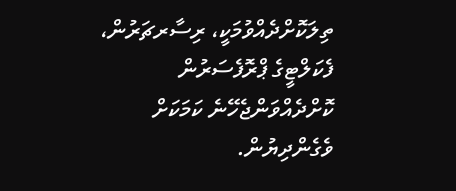ތިލަކޮށްދެއްވުމަކީ، ރިސާރޗަރުން، ފެކަލްޓީގެ ޕްރޮފެސަރުން ކޮށްދެއްވަންޖެހޭނެ ކަމަކަށް ވެގެންދިޔުން.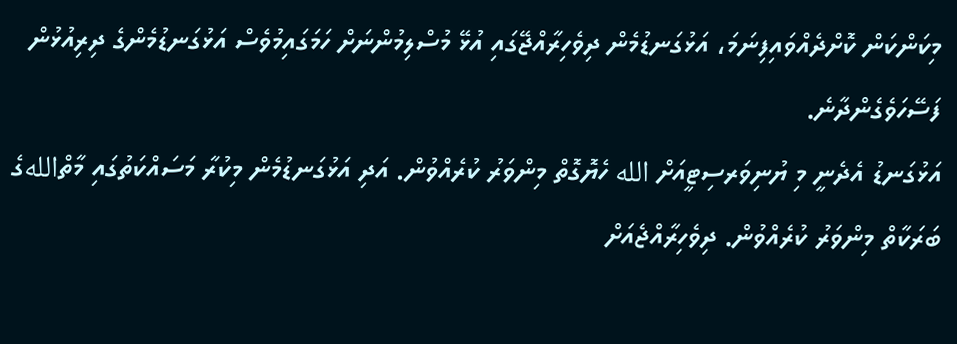މިކަންކަން ކޮށްދެއްވައިފިނަމަ، އަޅުގަނޑުމެން ދިވެހިރާއްޖޭގައި އުޅޭ މުސްލިމުންނަށް ހަމަގައިމުވެސް އަޅުގަނޑުމެންގެ ދިރިއުޅުން ފަސޭހަވެގެންދާނެ.
އަޅުގަނޑު އެދެނީ މި ޔުނިވަރސިޓީއަށް الله ހެޔޮގޮތް މިންވަރު ކުރެއްވުން. އަދި އަޅުގަނޑުމެން މިކުރާ މަސައްކަތުގައި މާތްاللهގެ ބަރަކާތް މިންވަރު ކުރެއްވުން. ދިވެހިރާއްޖެއަށް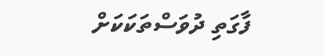ފާގަތި ދުވަސްތަކަކަށް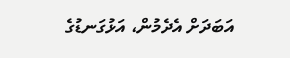އަބަދަށް އެދެމުން، އަޅުގަނޑުގެ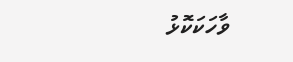ވާހަކަކޮޅު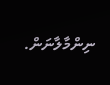ނިންމާލާނަން.